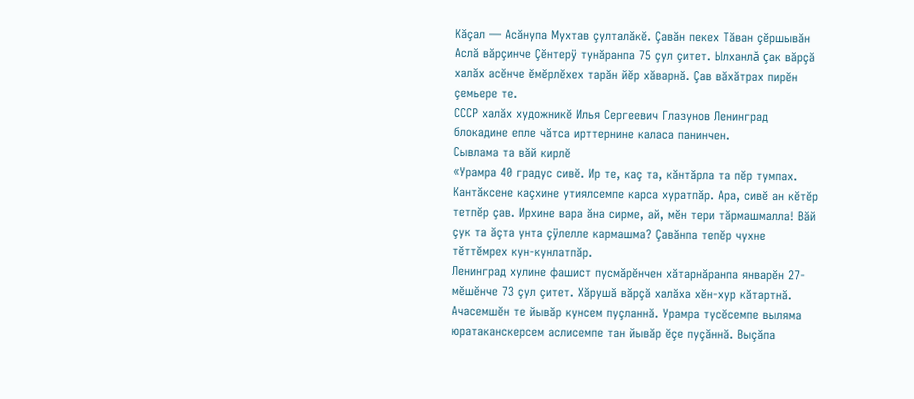Кăçал — Асăнупа Мухтав çулталăкĕ. Çавăн пекех Тăван çĕршывăн Аслă вăрçинче Çĕнтерÿ тунăранпа 75 çул çитет. Ылханлă çак вăрçă халăх асĕнче ĕмĕрлĕхех тарăн йĕр хăварнă. Çав вăхăтрах пирĕн çемьере те.
СССР халăх художникĕ Илья Сергеевич Глазунов Ленинград блокадине епле чăтса ирттернине каласа панинчен.
Сывлама та вăй кирлĕ
«Урамра 40 градус сивĕ. Ир те, каç та, кăнтăрла та пĕр тумпах. Кантăксене каçхине утиялсемпе карса хуратпăр. Ара, сивĕ ан кĕтĕр тетпĕр çав. Ирхине вара ăна сирме, ай, мĕн тери тăрмашмалла! Вăй çук та ăçта унта çÿлелле кармашма? Çавăнпа тепĕр чухне тĕттĕмрех кун-кунлатпăр.
Ленинград хулине фашист пусмăрĕнчен хăтарнăранпа январĕн 27-мĕшĕнче 73 çул çитет. Хăрушă вăрçă халăха хĕн-хур кăтартнă. Ачасемшĕн те йывăр кунсем пуçланнă. Урамра тусĕсемпе выляма юратаканскерсем аслисемпе тан йывăр ĕçе пуçăннă. Выçăпа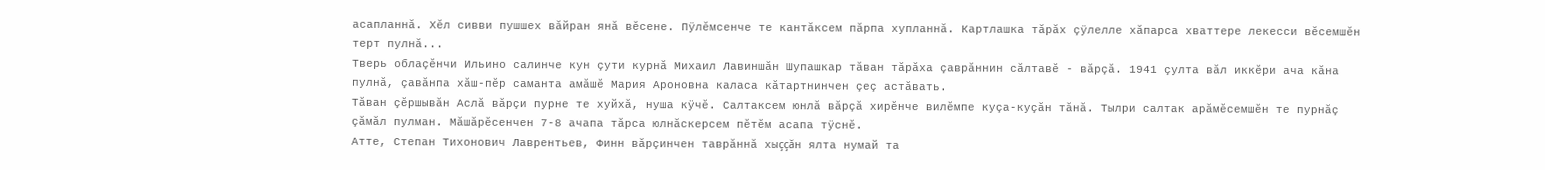асапланнă. Хĕл сивви пушшех вăйран янă вĕсене. Пÿлĕмсенче те кантăксем пăрпа хупланнă. Картлашка тăрăх çÿлелле хăпарса хваттере лекесси вĕсемшĕн терт пулнă...
Тверь облаçĕнчи Ильино салинче кун çути курнă Михаил Лавиншăн Шупашкар тăван тăрăха çаврăннин сăлтавĕ - вăрçă. 1941 çулта вăл иккĕри ача кăна пулнă, çавăнпа хăш-пĕр саманта амăшĕ Мария Ароновна каласа кăтартнинчен çеç астăвать.
Тăван çĕршывăн Аслă вăрçи пурне те хуйхă, нуша кÿчĕ. Салтаксем юнлă вăрçă хирĕнче вилĕмпе куçа-куçăн тăнă. Тылри салтак арăмĕсемшĕн те пурнăç çăмăл пулман. Мăшăрĕсенчен 7-8 ачапа тăрса юлнăскерсем пĕтĕм асапа тÿснĕ.
Атте, Степан Тихонович Лаврентьев, Финн вăрçинчен таврăннă хыççăн ялта нумай та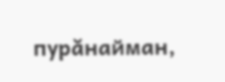пурăнайман,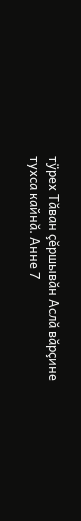тÿрех Тăван çĕршывăн Аслă вăрçине тухса кайнă. Анне 7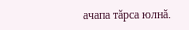ачапа тăрса юлнă.